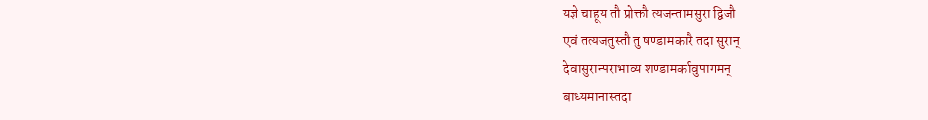यज्ञे चाहूय तौ प्रोक्तौ त्यजन्तामसुरा द्विजौ
एवं तत्यजतुस्तौ तु षण्डामकारै तदा सुरान्
देवासुरान्पराभाव्य शण्डामर्कावुपागमन्
बाध्यमानास्तदा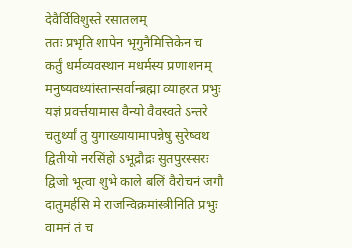देवैर्विविशुस्ते रसातलम्
ततः प्रभृति शापेन भृगुनैमित्तिकेन च
कर्तुं धर्मव्यवस्थान मधर्मस्य प्रणाशनम्
मनुष्यवध्यांस्तान्सर्वान्ब्रह्मा व्याहरत प्रभुः
यज्ञं प्रवर्त्तयामास वैन्यो वैवस्वते ऽन्तरे
चतुर्थ्यां तु युगाख्यायामापन्नेषु सुरेष्वथ
द्वितीयो नरसिंहो ऽभूद्रौद्रः सुतपुरस्सरः
द्विजो भूत्वा शुभे काले बलिं वैरोचनं जगौ
दातुमर्हसि मे राजन्विक्रमांस्त्रीनिति प्रभुः
वामनं तं च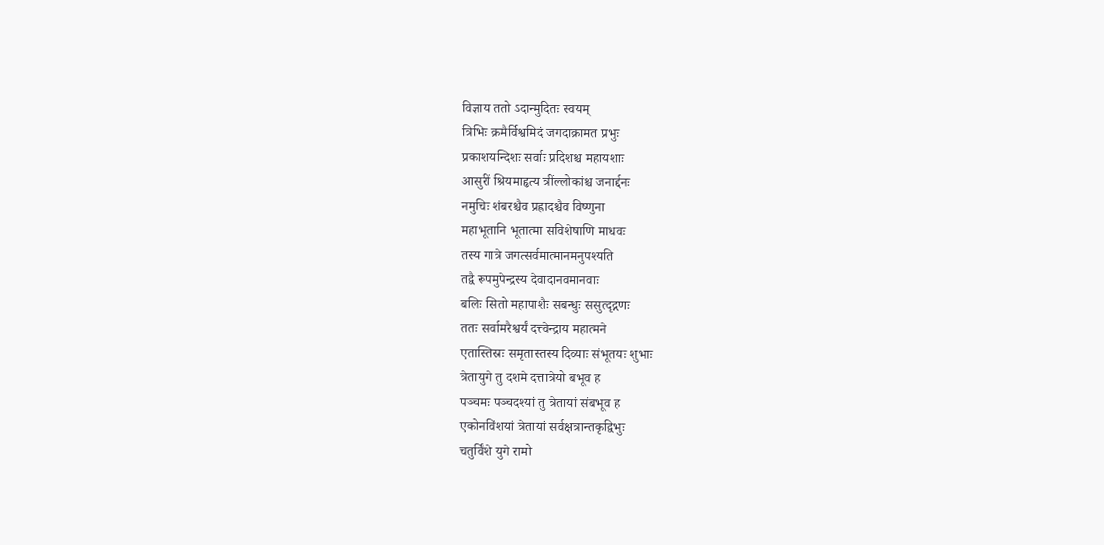विज्ञाय ततो ऽदान्मुदितः स्वयम्
त्रिभिः क्रमैर्विश्वमिदं जगदाक्रामत प्रभुः
प्रकाशयन्दिशः सर्वाः प्रदिशश्च महायशाः
आसुरीं श्रियमाहृत्य त्रींल्लोकांश्च जनार्द्दनः
नमुचिः शंबरश्चैव प्रह्रादश्चैव विष्णुना
महाभूतानि भूतात्मा सविशेषाणि माधवः
तस्य गात्रे जगत्सर्वमात्मानमनुपश्यति
तद्वै रूपमुपेन्द्रस्य देवादानवमानवाः
बलिः सितो महापाशैः सबन्धुः ससुत्दृद्गणः
ततः सर्वामरैश्वर्यं दत्त्वेन्द्राय महात्मने
एतास्तिस्रः समृतास्तस्य दिव्याः संभूतयः शुभाः
त्रेतायुगे तु दशमे दत्तात्रेयो बभूव ह
पञ्चमः पञ्चदश्यां तु त्रेतायां संबभूव ह
एकोनविंशयां त्रेतायां सर्वक्षत्रान्तकृद्विभुः
चतुर्विंशे युगे रामो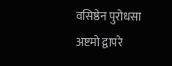वसिष्ठेन पुरोधसा
अष्टमो द्वापरे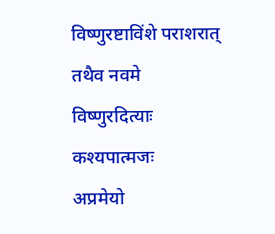विष्णुरष्टाविंशे पराशरात्
तथैव नवमे विष्णुरदित्याः कश्यपात्मजः
अप्रमेयो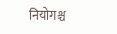नियोगश्च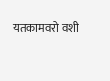यतकामवरो वशी